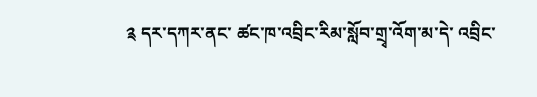༉ དར་དཀར་ནང་ ཚང་ཁ་འབྲིང་རིམ་སློབ་གྲྭ་འོག་མ་དེ་ འབྲིང་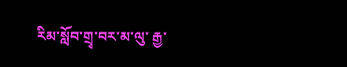རིམ་སློབ་གྲྭ་བར་མ་ལུ་ རྒྱ་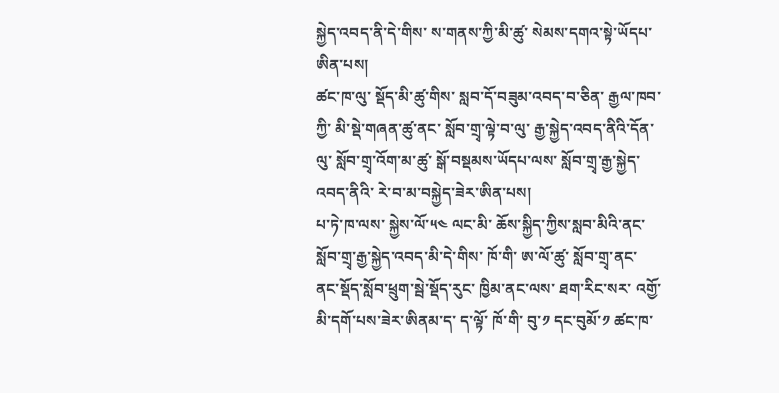སྐྱེད་འབད་ནི་དེ་གིས་ ས་གནས་ཀྱི་མི་ཚུ་ སེམས་དགའ་སྟེ་ཡོདཔ་ཨིན་པས།
ཚང་ཁ་ལུ་ སྡོད་མི་ཚུ་གིས་ སླབ་དོ་བཟུམ་འབད་བ་ཅིན་ རྒྱལ་ཁབ་ཀྱི་ མི་སྡེ་གཞན་ཚུ་ནང་ སློབ་གྲྭ་ལྟེ་བ་ལུ་ རྒྱ་སྐྱེད་འབད་ནིའི་དོན་ལུ་ སློབ་གྲྭ་འོག་མ་ཚུ་ སྒོ་བསྡམས་ཡོདཔ་ལས་ སློབ་གྲྭ་རྒྱ་སྐྱེད་འབད་ནིའི་ རེ་བ་མ་བསྐྱེད་ཟེར་ཨིན་པས།
པ་ཏེ་ཁ་ལས་ སྐྱེས་ལོ་༥༤ ལང་མི་ ཆོས་སྐྱིད་ཀྱིས་སླབ་མིའི་ནང་ སློབ་གྲྭ་རྒྱ་སྐྱེད་འབད་མི་དེ་གིས་ ཁོ་གི་ ཨ་ལོ་ཚུ་ སློབ་གྲྭ་ནང་ ནང་སྡོད་སློབ་ཕྲུག་སྦེ་སྡོད་རུང་ ཁྱིམ་ནང་ལས་ ཐག་རིང་སར་ འགྱོ་མི་དགོ་པས་ཟེར་ཨིནམ་ད་ ད་ལྟོ་ ཁོ་གི་ བུ་༡ དང་བུམོ་༡ ཚང་ཁ་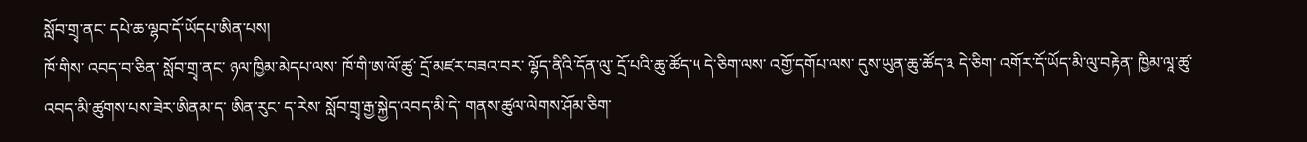སློབ་གྲྭ་ནང་ དཔེ་ཆ་ལྷབ་དོ་ཡོདཔ་ཨིན་པས།
ཁོ་གིས་ འབད་བ་ཅིན་ སློབ་གྲྭ་ནང་ ཉལ་ཁྱིམ་མེདཔ་ལས་ ཁོ་གི་ཨ་ལོ་ཚུ་ དྲོ་མཛར་བཟའ་བར་ ལྷོད་ནིའི་དོན་ལུ་ དྲོ་པའི་ཆུ་ཚོད་༥ དེ་ཅིག་ལས་ འགྱོ་དགོཔ་ལས་ དུས་ཡུན་ཆུ་ཚོད་༣ དེ་ཅིག་ འགོར་དོ་ཡོད་མི་ལུ་བརྟེན་ ཁྱིམ་ལཱ་ཚུ་འབད་མི་ཚུགས་པས་ཟེར་ཨིནམ་ད་ ཨིན་རུང་ ད་རེས་ སློབ་གྲྭ་རྒྱ་སྐྱེད་འབད་མི་དེ་ གནས་ཚུལ་ལེགས་ཤོམ་ཅིག་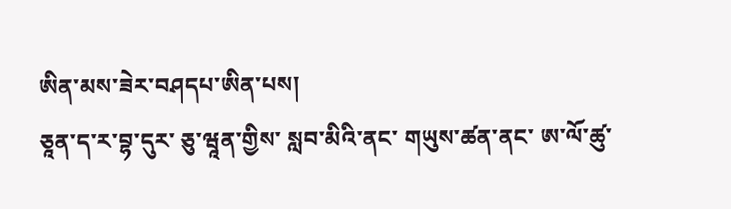ཨིན་མས་ཟེར་བཤདཔ་ཨིན་པས།
ཅཱན་ད་ར་བྷ་དུར་ ཅུ་ཝཱན་གྱིས་ སླབ་མིའི་ནང་ གཡུས་ཚན་ནང་ ཨ་ལོ་ཚུ་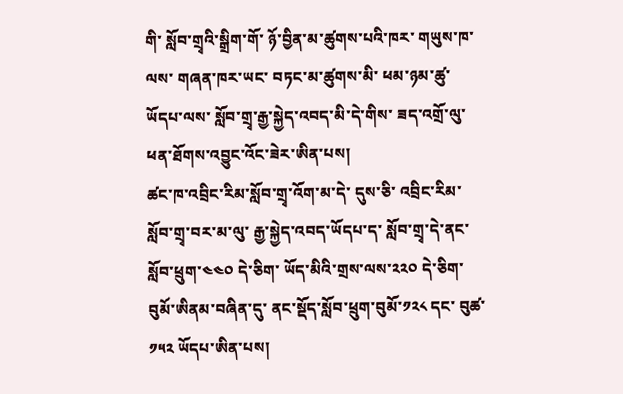གི་ སློབ་གྲྭའི་སྒྲིག་གོ་ ཉོ་བྱིན་མ་ཚུགས་པའི་ཁར་ གཡུས་ཁ་ལས་ གཞན་ཁར་ཡང་ བཏང་མ་ཚུགས་མི་ ཕམ་ཉམ་ཚུ་ཡོདཔ་ལས་ སློབ་གྲྭ་རྒྱ་སྐྱེད་འབད་མི་དེ་གིས་ ཟད་འགྲོ་ལུ་ ཕན་ཐོགས་འབྱུང་འོང་ཟེར་ཨིན་པས།
ཚང་ཁ་འབྲིང་རིམ་སློབ་གྲྭ་འོག་མ་དེ་ དུས་ཅི་ འབྲིང་རིམ་སློབ་གྲྭ་བར་མ་ལུ་ རྒྱ་སྐྱེད་འབད་ཡོདཔ་ད་ སློབ་གྲྭ་དེ་ནང་ སློབ་ཕྲུག་༤༤༠ དེ་ཅིག་ ཡོད་མིའི་གྲས་ལས་༢༢༠ དེ་ཅིག་ བུམོ་ཨིནམ་བཞིན་དུ་ ནང་སྡོད་སློབ་ཕྲུག་བུམོ་༡༢༨ དང་ བུཚ་༡༥༢ ཡོདཔ་ཨིན་པས།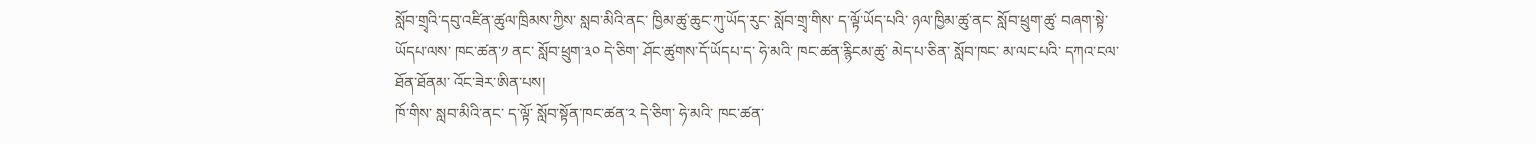སློབ་གྲྭའི་དབུ་འཛིན་ཚུལ་ཁྲིམས་ཀྱིས་ སླབ་མིའི་ནང་ ཁྱིམ་ཚུ་ཆུང་ཀུ་ཡོད་རུང་ སློབ་གྲྭ་གིས་ ད་ལྟོ་ཡོད་པའི་ ཉལ་ཁྱིམ་ཚུ་ནང་ སློབ་ཕྲུག་ཚུ་ བཞག་སྟེ་ཡོདཔ་ལས་ ཁང་ཚན་༡ ནང་ སློབ་ཕྲུག་༣༠ དེ་ཅིག་ ཤོང་ཚུགས་དོ་ཡོདཔ་ད་ ཧེ་མའི་ ཁང་ཚན་རྙིངམ་ཚུ་ མེད་པ་ཅིན་ སློབ་ཁང་ མ་ལང་པའི་ དཀའ་ངལ་ཐོན་ཐོནམ་ འོང་ཟེར་ཨིན་པས།
ཁོ་གིས་ སླབ་མིའི་ནང་ ད་ལྟོ་ སློབ་སྟོན་ཁང་ཚན་༢ དེ་ཅིག་ ཧེ་མའི་ ཁང་ཚན་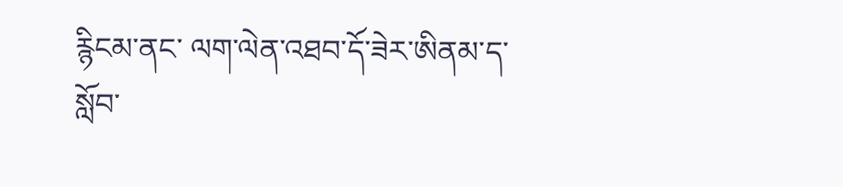རྙིངམ་ནང་ ལག་ལེན་འཐབ་དོ་ཟེར་ཨིནམ་ད་ སློབ་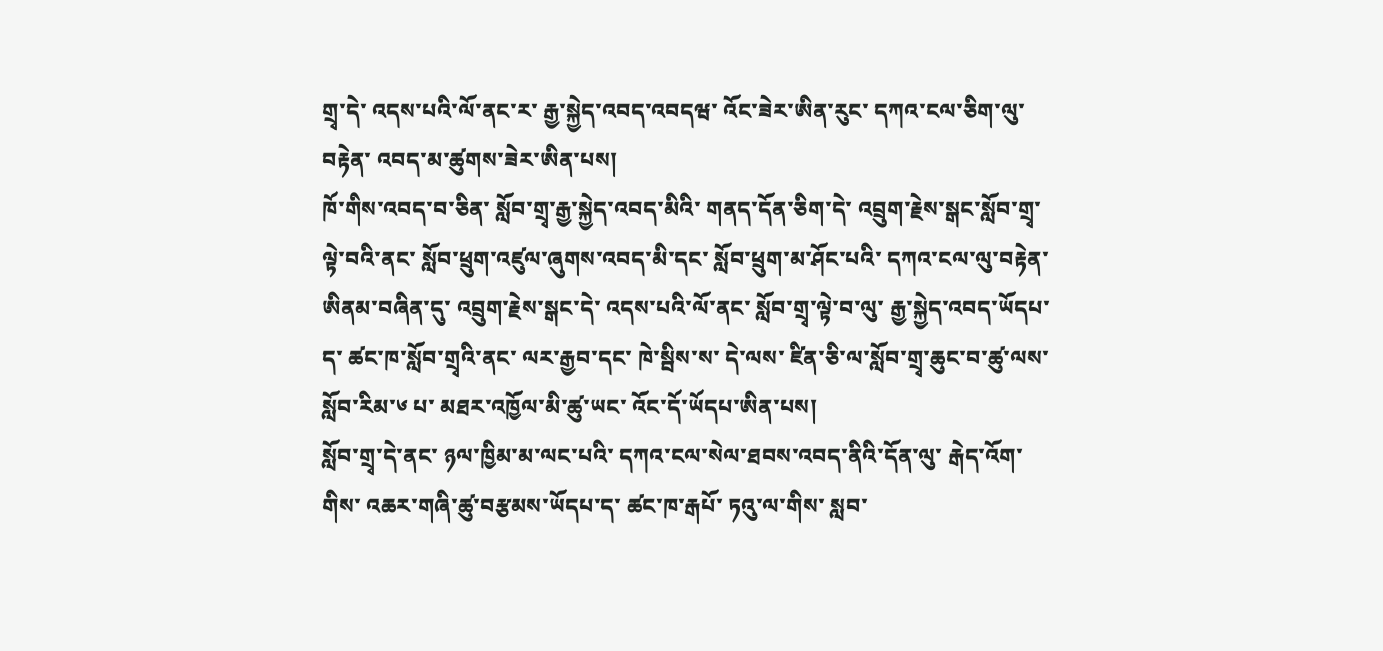གྲྭ་དེ་ འདས་པའི་ལོ་ནང་ར་ རྒྱ་སྐྱེད་འབད་འབདཝ་ འོང་ཟེར་ཨིན་རུང་ དཀའ་ངལ་ཅིག་ལུ་བརྟེན་ འབད་མ་ཚུགས་ཟེར་ཨིན་པས།
ཁོ་གིས་འབད་བ་ཅིན་ སློབ་གྲྭ་རྒྱ་སྐྱེད་འབད་མིའི་ གནད་དོན་ཅིག་དེ་ འབྲུག་རྗེས་སྒང་སློབ་གྲྭ་ལྟེ་བའི་ནང་ སློབ་ཕྲུག་འཛུལ་ཞུགས་འབད་མི་དང་ སློབ་ཕྲུག་མ་ཤོང་པའི་ དཀའ་ངལ་ལུ་བརྟེན་ ཨིནམ་བཞིན་དུ་ འབྲུག་རྗེས་སྒང་དེ་ འདས་པའི་ལོ་ནང་ སློབ་གྲྭ་ལྟེ་བ་ལུ་ རྒྱ་སྐྱེད་འབད་ཡོདཔ་ད་ ཚང་ཁ་སློབ་གྲྭའི་ནང་ ལར་རྒྱབ་དང་ ཁེ་སྦིས་ས་ དེ་ལས་ ཛིན་ཅི་ལ་སློབ་གྲྭ་ཆུང་བ་ཚུ་ལས་ སློབ་རིམ་༦ པ་ མཐར་འཁྱོལ་མི་ཚུ་ཡང་ འོང་དོ་ཡོདཔ་ཨིན་པས།
སློབ་གྲྭ་དེ་ནང་ ཉལ་ཁྱིམ་མ་ལང་པའི་ དཀའ་ངལ་སེལ་ཐབས་འབད་ནིའི་དོན་ལུ་ རྒེད་འོག་གིས་ འཆར་གཞི་ཚུ་བརྩམས་ཡོདཔ་ད་ ཚང་ཁ་རྒཔོ་ ཏའུ་ལ་གིས་ སླབ་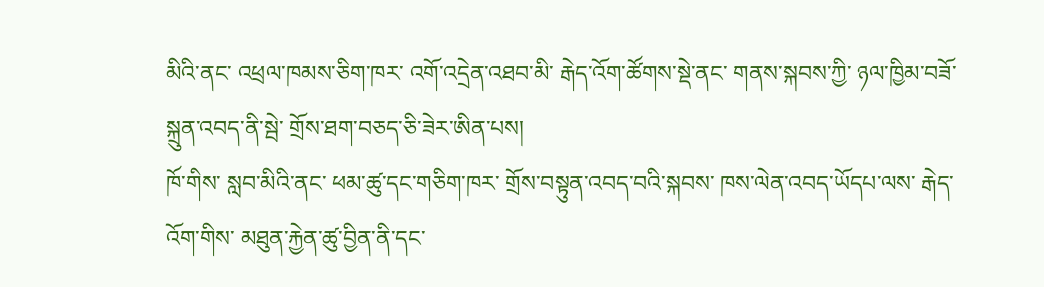མིའི་ནང་ འཕྲལ་ཁམས་ཅིག་ཁར་ འགོ་འདྲེན་འཐབ་མི་ རྒེད་འོག་ཚོགས་སྡེ་ནང་ གནས་སྐབས་ཀྱི་ ཉལ་ཁྱིམ་བཟོ་སྐྲུན་འབད་ནི་སྦེ་ གྲོས་ཐག་བཅད་ཅི་ཟེར་ཨིན་པས།
ཁོ་གིས་ སླབ་མིའི་ནང་ ཕམ་ཚུ་དང་གཅིག་ཁར་ གྲོས་བསྟུན་འབད་བའི་སྐབས་ ཁས་ལེན་འབད་ཡོདཔ་ལས་ རྒེད་འོག་གིས་ མཐུན་རྐྱེན་ཚུ་བྱིན་ནི་དང་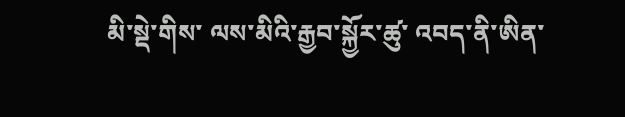མི་སྡེ་གིས་ ལས་མིའི་རྒྱབ་སྐྱོར་ཚུ་ འབད་ནི་ཨིན་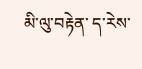མི་ལུ་བརྟེན་ ད་རེས་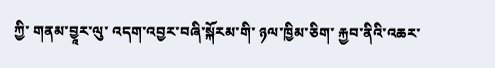ཀྱི་ གནམ་བྱཱར་ལུ་ འདག་འབྱར་བཞི་སྐོརམ་གི་ ཉལ་ཁྱིམ་ཅིག་ རྐྱབ་ནིའི་འཆར་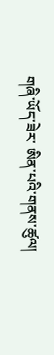གཞི་ཡོད་ཟེར་ ཨིན་པའི་གནས་ཚུལ།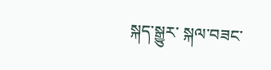སྐད་སྒྱུར་ སྐལ་བཟང་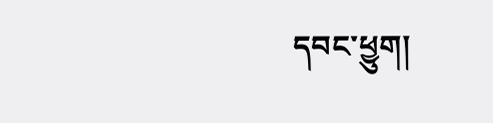དབང་ཕྱུག།